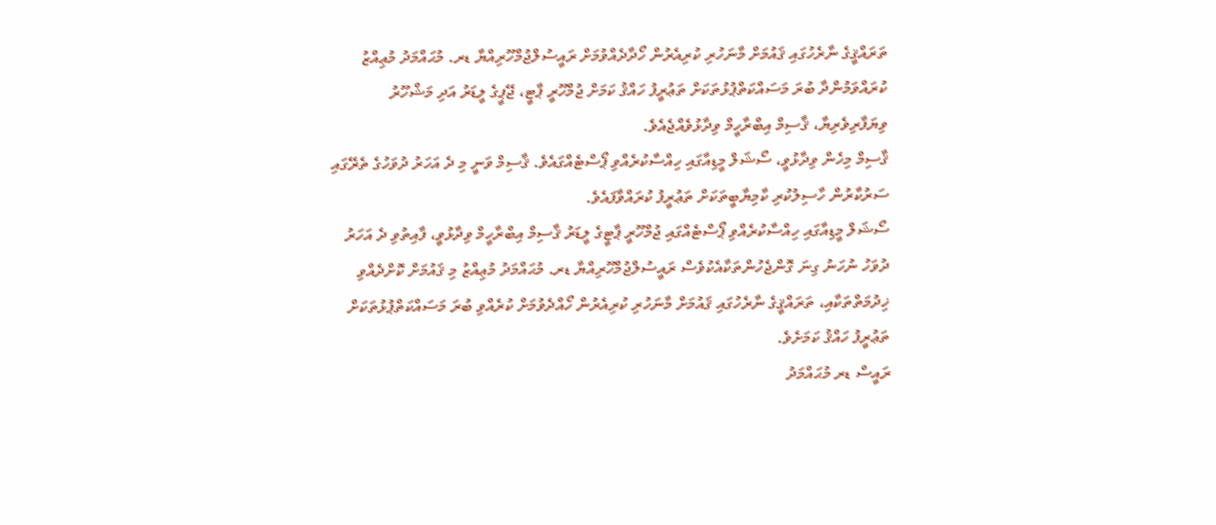ތަރައްޤީގެ ނާރެހުގައި ޤައުމަށް މާނަހުރި ކުރިއެރުން ހޯދާދެއްވުމަށް ރައީސުލްޖުމްހޫރިއްޔާ ޑރ. މުޙައްމަދު މުޢިއްޒު ކުރައްވަމުންދާ ބުރަ މަސައްކަތްޕުޅުތަކަށް ތަޢުރީފު ހައްޤު ކަމަށް ޖުމްހޫރީ ޕާޓީ، ޖޭޕީގެ ލީޑަރު އަދި މަޝްހޫރު ވިޔަފާރިވެރިޔާ، ޤާސިމް އިބްރާހީމް ވިދާޅުވެއްޖެއެވެ.
ޤާސިމް މިހެން ވިދާޅުވީ، ސޯޝަލް މީޑިއާގައި ހިއްސާކުރެއްވި ޕޯސްޓެއްގައެވެ. ޤާސިމް ވަނީ މި ދެ އަހަރު ދުވަހުގެ ތެރޭގައި ސަރުކާރުން ހާސިލުކުރި ކާމިޔާބީތަކަށް ތަޢުރީފު ކުރައްވާފައެވެ.
ސޯޝަލް މީޑިއާގައި ހިއްސާކުރެއްވި ޕޯސްޓެއްގައި ޖުމްހޫރީ ޕާޓީގެ ލީޑަރު ޤާސިމް އިބްރާހީމް ވިދާޅުވީ، ފާއިތުވި ދެ އަހަރު ދުވަހު ނުހަނު ގިނަ ގޮންޖެހުންތަކާއެކުވެސް ރައީސުލްޖުމްހޫރިއްޔާ ޑރ. މުޙައްމަދު މުޢިއްޒު މި ޤައުމަށް ކޮށްދެއްވި ޚިދުމަތްތަކާއި، ތަރައްޤީގެ ނާރެހުގައި ޤައުމަށް މާނަހުރި ކުރިއެރުން ހޯއްދެވުމަށް ކުރެއްވި ބުރަ މަސައްކަތްޕުޅުތަކަށް ތަޢުރީފު ހައްޤު ކަމަށެވެ.
ރައީސް ޑރ މުޙައްމަދު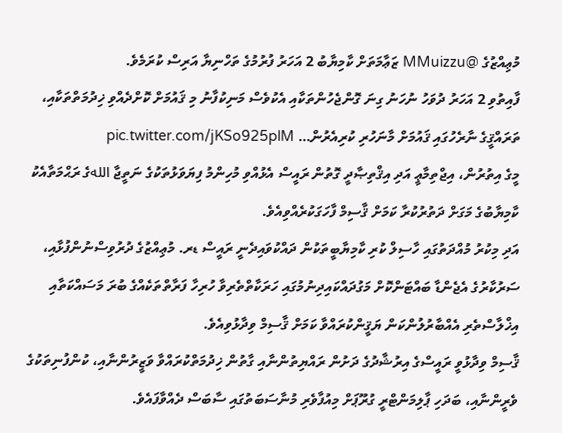މުޢިއްޒުގެ @MMuizzu ޒަޢާމަތަށް ކާމިޔާބު 2 އަހަރު ފުރުމުގެ ތަހްނިޔާ އަރިސް ކުރަމެވެ.
ފާއިތުވި 2 އަހަރު ދުވަހު ނުހަނު ގިނަ ގޮންޖެހުންތަކާއި އެކުވެސް މަނިކުފާނު މި ޤައުމަށް ކޮށްދެއްވި ޚިދުމަތްތަކާއި، ތަރައްޤީގެ ނާރެހުގައި ޤައުމަށް މާނަހުރި ކުރިއެރުން… pic.twitter.com/jKSo925plM
މީގެ އިތުރުން، އިޖްތިމާޢީ އަދި އިޤްތިޞާދީ ގޮތުން ރައީސް އެޅުއްވި މުހިންމު ފިޔަވަޅުތަކުގެ ނަތީޖާ اللهގެ ރަޙްމަތާއެކު ކާމިޔާބުގެ މަގަށް ދަތުރުކުރާ ކަމަށް ޤާސިމް ފާހަގަކުރެއްވިއެވެ.
އަދި މިކުރު މުއްދަތުގައި ހާސިލް ކުރި ކާމިޔާބީތަކުން ދައްކުވައިދެނީ ރައީސް ޑރ. މުޢިއްޒުގެ ދުރުވިސްނުންފުޅާއި، ސަރުކާރުގެ އެޖެންޑާ ބައްޓަންކޮށް މަގުދައްކައިދިނުމުގައި ހަރަކާތްތެރިވާ ހުރިހާ ފަރާތްތަކެއްގެ ބުރަ މަސައްކަތާއި އިޚްލާސްތެރި އެއްބާރުލުންކަން ޔަޤީންކުރައްވާ ކަމަށް ޤާސިމް ވިދާޅުވިއެވެ.
ޤާސިމް ވިދާޅުވީ ރައީސްގެ އިރުޝާދުގެ ދަށުން ރައްޔިތުންނާއި ގާތުން ޚިދުމަތްކުރައްވާ ވަޒީރުންނާއި، ކުންފުނިތަކުގެ ވެރީންނާއި، ބަދަހި ޕާލިމަންޓްރީ ގުރޫޕަށް މިއުފާވެރި މުނާސަބަތުގައި ސާބަސް ދެއްވާފައެވެ.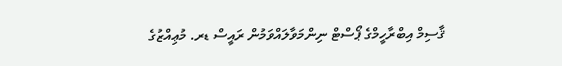ޤާސިމް އިބްރާހީމްގެ ޕޯސްޓް ނިންމަވާލައްވަމުން ރައީސް ޑރ. މުޢިއްޒުގެ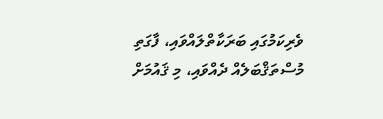ވެރިކަމުގައި ބަރަކާތްލައްވައި، ފާގަތި މުސްތަޤްބަލެއް ދެއްވައި، މި ޤައުމަށް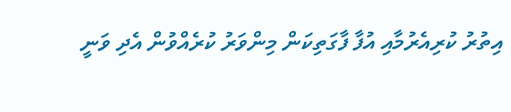އިތުރު ކުރިއެރުމާއި އުފާ ފާގަތިކަން މިންވަރު ކުރެއްވުން އެދި ވަނީ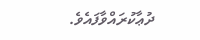ދުޢާކުރައްވާފައެވެ.